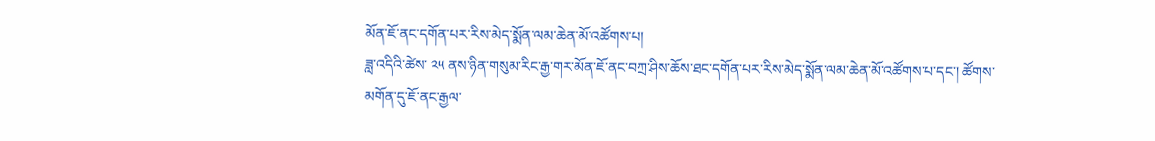མོན་ཇོ་ནང་དགོན་པར་རིས་མེད་སྨོན་ལམ་ཆེན་མོ་འཚོགས་པ།
ཟླ་འདིའི་ཚེས་ ༢༥ ནས་ཉིན་གསུམ་རིང་རྒྱ་གར་མོན་ཇོ་ནང་བཀྲ་ཤིས་ཆོས་ཐང་དགོན་པར་རིས་མེད་སྨོན་ལམ་ཆེན་མོ་འཚོགས་པ་དང་། ཚོགས་མགོན་དུ་ཇོ་ནང་རྒྱལ་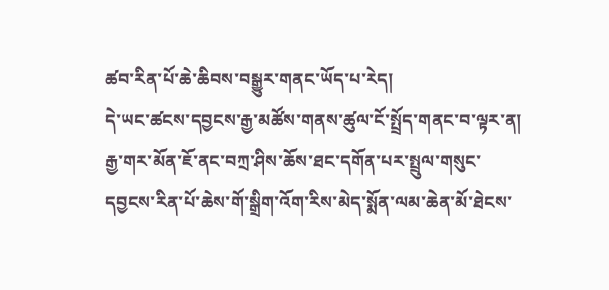ཚབ་རིན་པོ་ཆེ་ཆིབས་བསྒྱུར་གནང་ཡོད་པ་རེད།
དེ་ཡང་ཚངས་དབྱངས་རྒྱ་མཚོས་གནས་ཚུལ་ངོ་སྤྲོད་གནང་བ་ལྟར་ན། རྒྱ་གར་མོན་ཇོ་ནང་བཀྲ་ཤིས་ཆོས་ཐང་དགོན་པར་སྤྲུལ་གསུང་དབྱངས་རིན་པོ་ཆེས་གོ་སྒྲིག་འོག་རིས་མེད་སྨོན་ལམ་ཆེན་མོ་ཐེངས་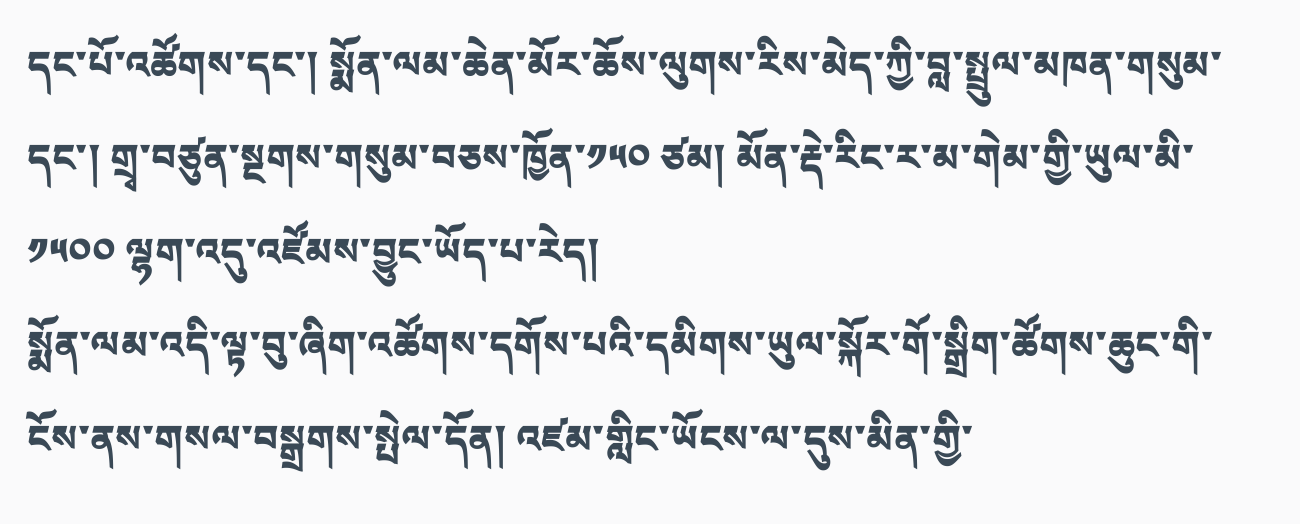དང་པོ་འཚོགས་དང་། སྨོན་ལམ་ཆེན་མོར་ཆོས་ལུགས་རིས་མེད་ཀྱི་བླ་སྤྲུལ་མཁན་གསུམ་དང་། གྲྭ་བཙུན་སྔགས་གསུམ་བཅས་ཁྱོན་༡༥༠ ཙམ། མོན་རྡེ་རིང་ར་མ་གེམ་གྱི་ཡུལ་མི་༡༥༠༠ ལྷག་འདུ་འཛོམས་བྱུང་ཡོད་པ་རེད།
སྨོན་ལམ་འདི་ལྟ་བུ་ཞིག་འཚོགས་དགོས་པའི་དམིགས་ཡུལ་སྐོར་གོ་སྒྲིག་ཚོགས་ཆུང་གི་ངོས་ནས་གསལ་བསྒྲགས་སྤེལ་དོན། འཛམ་གླིང་ཡོངས་ལ་དུས་མིན་གྱི་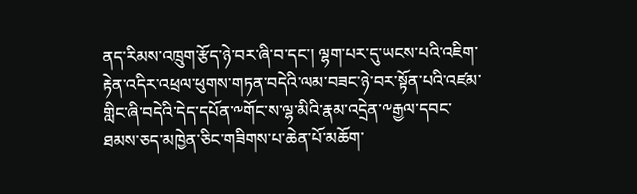ནད་རིམས་འཁྲུག་རྩོད་ཉེ་བར་ཞི་བ་དང་། ལྷག་པར་དུ་ཡངས་པའི་འཇིག་རྟེན་འདིར་འཕྲལ་ཕུགས་གཏན་བདེའི་ལམ་བཟང་ཉེ་བར་སྟོན་པའི་འཛམ་གླིང་ཞི་བདེའི་དེད་དཔོན་༸གོང་ས་ལྷ་མིའི་རྣམ་འདྲེན་༸རྒྱལ་དབང་ཐམས་ཅད་མཁྱེན་ཅིང་གཟིགས་པ་ཆེན་པོ་མཆོག་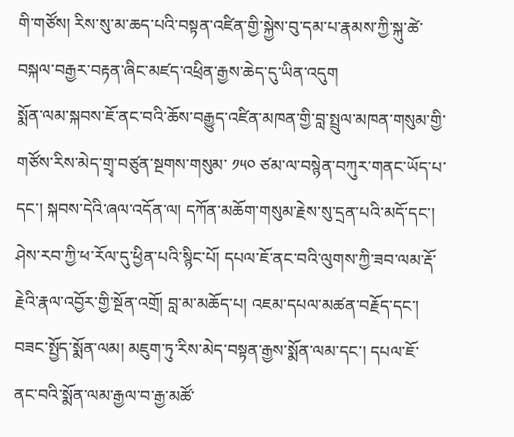གི་གཙོས། རིས་སུ་མ་ཆད་པའི་བསྟན་འཛིན་གྱི་སྐྱེས་བུ་དམ་པ་རྣམས་ཀྱི་སྐུ་ཚེ་བསྐལ་བརྒྱར་བརྟན་ཞིང་མཛད་འཕྲིན་རྒྱས་ཆེད་དུ་ཡིན་འདུག
སྨོན་ལམ་སྐབས་ཇོ་ནང་བའི་ཆོས་བརྒྱུད་འཛིན་མཁན་གྱི་བླ་སྤྲུལ་མཁན་གསུམ་གྱི་གཙོས་རིས་མེད་གྲྭ་བཙུན་སྔགས་གསུམ་ ༡༥༠ ཙམ་ལ་བསྙེན་བཀུར་གནང་ཡོད་པ་དང་། སྐབས་དེའི་ཞལ་འདོན་ལ། དཀོན་མཆོག་གསུམ་རྗེས་སུ་དྲན་པའི་མདོ་དང་། ཤེས་རབ་ཀྱི་ཕ་རོལ་དུ་ཕྱིན་པའི་སྙིང་པོ། དཔལ་ཇོ་ནང་བའི་ལུགས་ཀྱི་ཟབ་ལམ་རྡོ་རྗེའི་རྣལ་འབྱོར་གྱི་སྔོན་འགྲོ། བླ་མ་མཆོད་པ། འཇམ་དཔལ་མཚན་བརྗོད་དང་། བཟང་སྤྱོད་སྨོན་ལམ། མཇུག་ཏུ་རིས་མེད་བསྟན་རྒྱས་སྨོན་ལམ་དང་། དཔལ་ཇོ་ནང་བའི་སྨོན་ལམ་རྒྱལ་བ་རྒྱ་མཚོ་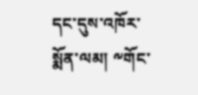དང་དུས་འཁོར་སྨོན་ལམ། ༸གོང་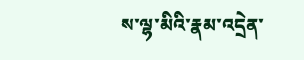ས་ལྷ་མིའི་རྣམ་འདྲེན་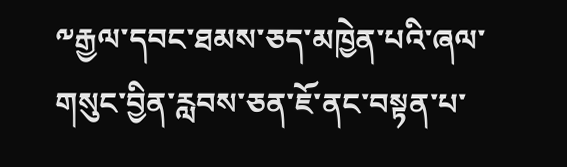༸རྒྱལ་དབང་ཐམས་ཅད་མཁྱེན་པའི་ཞལ་གསུང་བྱིན་རླབས་ཅན་ཇོ་ནང་བསྟན་པ་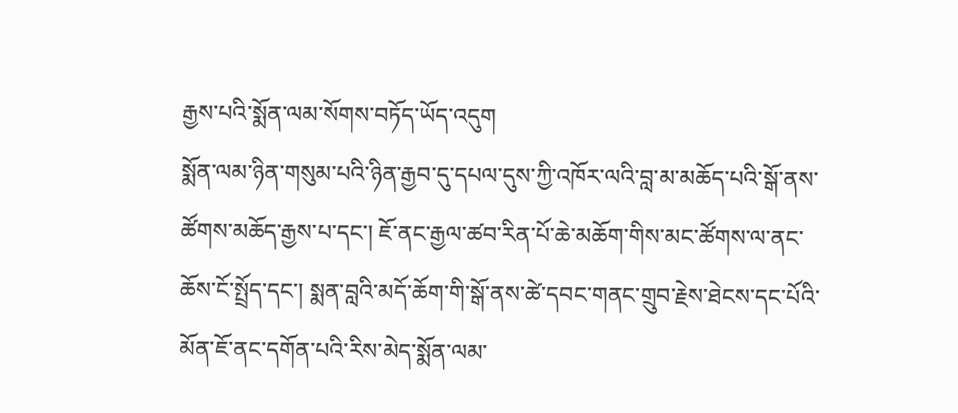རྒྱས་པའི་སྨོན་ལམ་སོགས་བཏོད་ཡོད་འདུག
སྨོན་ལམ་ཉིན་གསུམ་པའི་ཉིན་རྒྱབ་དུ་དཔལ་དུས་ཀྱི་འཁོར་ལའི་བླ་མ་མཆོད་པའི་སྒོ་ནས་ཚོགས་མཆོད་རྒྱས་པ་དང་། ཇོ་ནང་རྒྱལ་ཚབ་རིན་པོ་ཆེ་མཆོག་གིས་མང་ཚོགས་ལ་ནང་ཆོས་ངོ་སྤྲོད་དང་། སྨན་བླའི་མདོ་ཆོག་གི་སྒོ་ནས་ཚེ་དབང་གནང་གྲུབ་རྗེས་ཐེངས་དང་པོའི་མོན་ཇོ་ནང་དགོན་པའི་རིས་མེད་སྨོན་ལམ་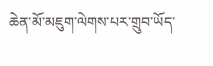ཆེན་མོ་མཇུག་ལེགས་པར་གྲུབ་ཡོད་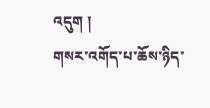འདུག །
གསར་འགོད་པ་ཆོས་ཉིད་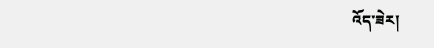འོད་ཟེར།